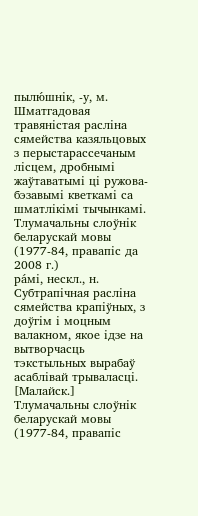пылю́шнік, ‑у, м.
Шматгадовая травяністая расліна сямейства казяльцовых з перыстарассечаным лісцем, дробнымі жаўтаватымі ці ружова-бэзавымі кветкамі са шматлікімі тычынкамі.
Тлумачальны слоўнік беларускай мовы (1977-84, правапіс да 2008 г.)
ра́мі, нескл., н.
Субтрапічная расліна сямейства крапіўных, з доўгім і моцным валакном, якое ідзе на вытворчасць тэкстыльных вырабаў асаблівай трываласці.
[Малайск.]
Тлумачальны слоўнік беларускай мовы (1977-84, правапіс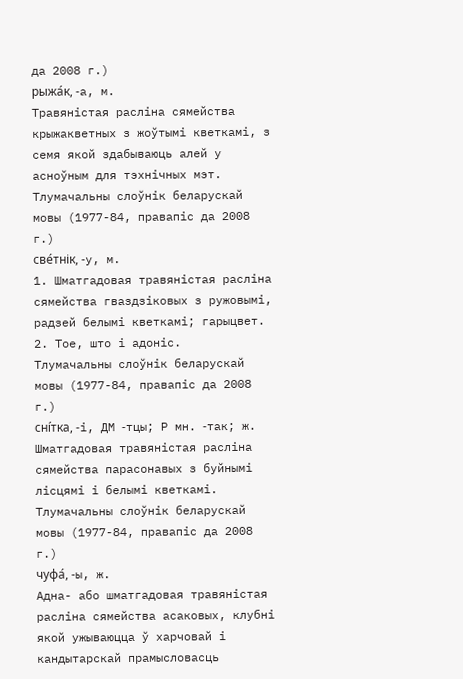да 2008 г.)
рыжа́к, ‑а, м.
Травяністая расліна сямейства крыжакветных з жоўтымі кветкамі, з семя якой здабываюць алей у асноўным для тэхнічных мэт.
Тлумачальны слоўнік беларускай мовы (1977-84, правапіс да 2008 г.)
све́тнік, ‑у, м.
1. Шматгадовая травяністая расліна сямейства гваздзіковых з ружовымі, радзей белымі кветкамі; гарыцвет.
2. Тое, што і адоніс.
Тлумачальны слоўнік беларускай мовы (1977-84, правапіс да 2008 г.)
сні́тка, ‑і, ДМ ‑тцы; Р мн. ‑так; ж.
Шматгадовая травяністая расліна сямейства парасонавых з буйнымі лісцямі і белымі кветкамі.
Тлумачальны слоўнік беларускай мовы (1977-84, правапіс да 2008 г.)
чуфа́, ‑ы, ж.
Адна- або шматгадовая травяністая расліна сямейства асаковых, клубні якой ужываюцца ў харчовай і кандытарскай прамысловасць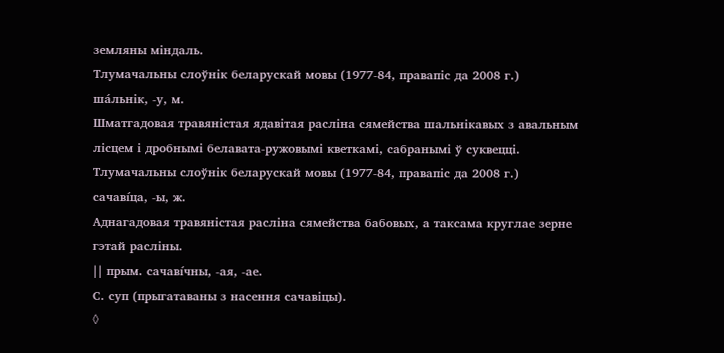земляны міндаль.
Тлумачальны слоўнік беларускай мовы (1977-84, правапіс да 2008 г.)
ша́льнік, ‑у, м.
Шматгадовая травяністая ядавітая расліна сямейства шальнікавых з авальным лісцем і дробнымі белавата-ружовымі кветкамі, сабранымі ў суквецці.
Тлумачальны слоўнік беларускай мовы (1977-84, правапіс да 2008 г.)
сачаві́ца, -ы, ж.
Аднагадовая травяністая расліна сямейства бабовых, а таксама круглае зерне гэтай расліны.
|| прым. сачаві́чны, -ая, -ае.
С. суп (прыгатаваны з насення сачавіцы).
◊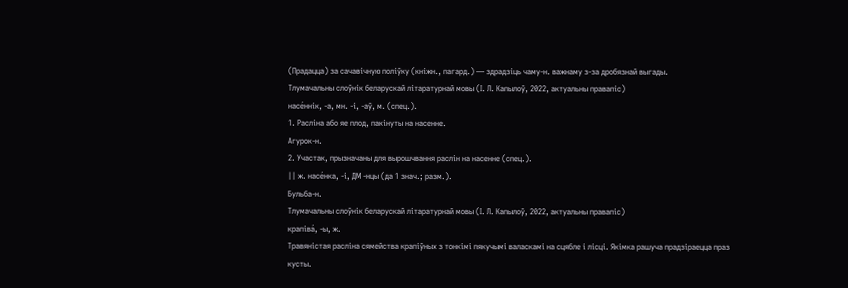(Прадацца) за сачавічную поліўку (кніжн., пагард.) — здрадзіць чаму-н. важнаму з-за дробязнай выгады.
Тлумачальны слоўнік беларускай літаратурнай мовы (І. Л. Капылоў, 2022, актуальны правапіс)
насе́ннік, -а, мн. -і, -аў, м. (спец.).
1. Расліна або яе плод, пакінуты на насенне.
Агурок-н.
2. Участак, прызначаны для вырошчвання раслін на насенне (спец.).
|| ж. насе́нка, -і, ДМ -нцы (да 1 знач.; разм.).
Бульба-н.
Тлумачальны слоўнік беларускай літаратурнай мовы (І. Л. Капылоў, 2022, актуальны правапіс)
крапіва́, ‑ы, ж.
Травяністая расліна сямейства крапіўных з тонкімі пякучымі валаскамі на сцябле і лісці. Якімка рашуча прадзіраецца праз кусты.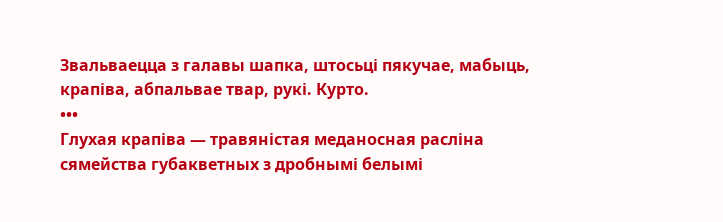Звальваецца з галавы шапка, штосьці пякучае, мабыць, крапіва, абпальвае твар, рукі. Курто.
•••
Глухая крапіва — травяністая меданосная расліна сямейства губакветных з дробнымі белымі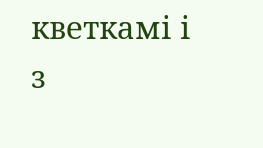кветкамі і з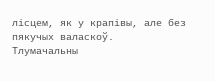лісцем, як у крапівы, але без пякучых валаскоў.
Тлумачальны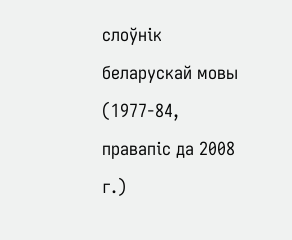слоўнік беларускай мовы (1977-84, правапіс да 2008 г.)